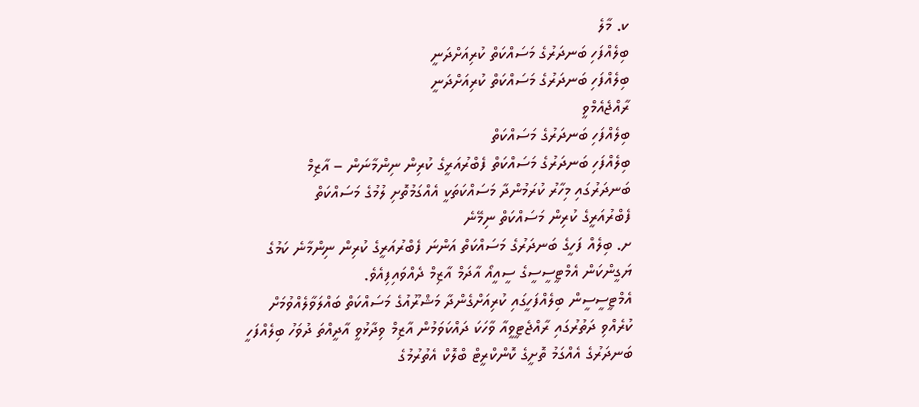ކ. މާލެ
ބިލެއްފަހި ބަނދަރުގެ މަސައްކަތް ކުރިއަށްދަނީ
ބިލެއްފަހި ބަނދަރުގެ މަސައްކަތް ކުރިއަށްދަނީ
ރާއްޖެއެމްވީ
ބިލެއްފަހި ބަނދަރުގެ މަސައްކަތް
ބިލެއްފަހި ބަނދަރުގެ މަސައްކަތް ފެބްރުއަރީގެ ކުރިން ނިންމާނަން – އާޒިމް
ބަނދަރުގައި މިހާރު ކުރަމުންދާ މަސައްކަތަކީ އެއްގަމުތޮށި ލުމުގެ މަސައްކަތް
ފެބްރުއަރީގެ ކުރިން މަސައްކަތް ނިމޭނެ
ށ. ބިލެއް ފަހީގެ ބަނދަރުގެ މަސައްކަތް އަންނަ ފެބްރުއަރީގެ ކުރިން ނިންމާނެ ކަމުގެ ޔަގީންކަން އެމްޓީސީސީގެ ސީއީއޯ އާދަމް އާޒިމް ދެއްވައިފިއެވެ.
އެމްޓީސީސީން ބިލެއްފަހީގައި ކުރިއަށްގެންދާ މަޝްރޫއުގެ މަސައްކަތް ބައްލަވާލެއްވުމަށް ކުރެއްވި ދަތުރުގައި ރާއްޖެޓީވީއާ ވާހަކަ ދައްކަވަމުން އާޒިމް ވިދާޅުވީ އާދީއްތަ ދުވަހު ބިލެއްފަހީ ބަނދަރުގެ އެއްގަމު ތޮށީގެ ކޮންކްރީޓް ބްލޮކް އެތުރުމުގެ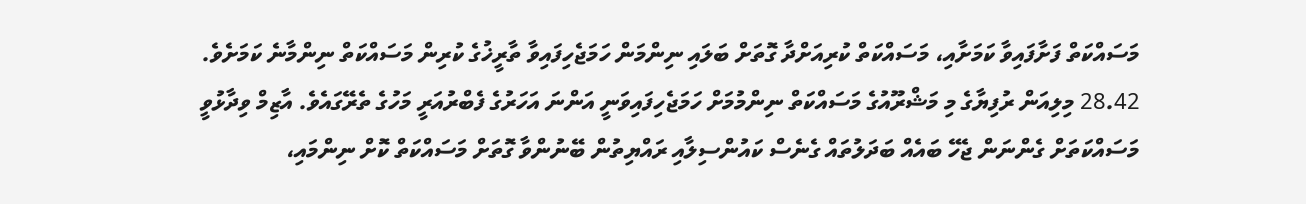މަސައްކަތް ފަށާފައިވާ ކަމަށާއި، މަސައްކަތް ކުރިއަށްދާ ގޮތަށް ބަލައި ނިންމަން ހަމަޖެހިފައިވާ ތާރީޚުގެ ކުރިން މަސައްކަތް ނިންމާނެ ކަމަށެވެ.
28.42 މިލިއަން ރުފިޔާގެ މި މަޝްރޫއުގެ މަސައްކަތް ނިންމުމަށް ހަމަޖެހިފައިވަނީ އަންނަ އަހަރުގެ ފެބްރުއަރީ މަހުގެ ތެރޭގައެވެ. އާޒިމް ވިދާޅުވީ މަސައްކަތަށް ގެންނަން ޖެހޭ ބައެއް ބަދަލުތައް ގެނެސް ކައުންސިލާއި ރައްޔިތުން ބޭނުންވާ ގޮތަށް މަސައްކަތް ކޮށް ނިންމައި،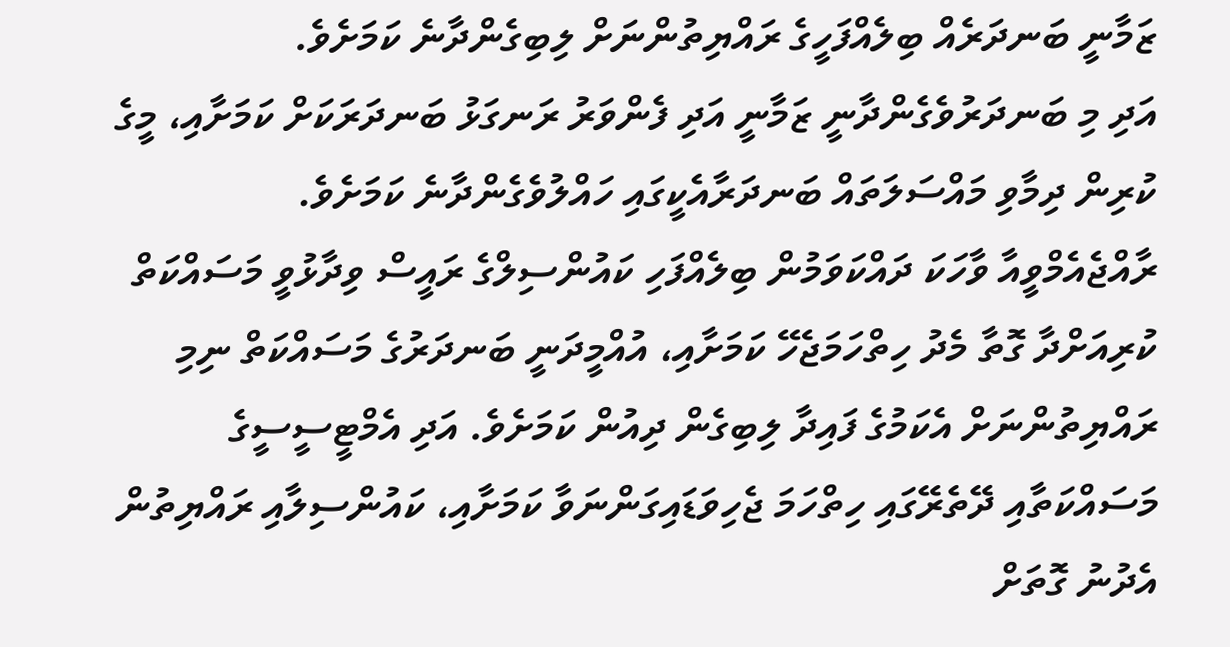ޒަމާނީ ބަނދަރެއް ބިލެއްފަހީގެ ރައްޔިތުންނަށް ލިބިގެންދާނެ ކަމަށެވެ.
އަދި މި ބަނދަރުވެގެންދާނީ ޒަމާނީ އަދި ފެންވަރު ރަނގަޅު ބަނދަރަކަށް ކަމަށާއި، މީގެ ކުރިން ދިމާވި މައްސަލަތައް ބަނދަރާއެކީގައި ހައްލުވެގެންދާނެ ކަމަށެވެ.
ރާއްޖެއެމްވީއާ ވާހަކަ ދައްކަވަމުން ބިލެއްފަހި ކައުންސިލްގެ ރައީސް ވިދާޅުވީ މަސައްކަތް ކުރިއަށްދާ ގޮތާ މެދު ހިތްހަމަޖެހޭ ކަމަށާއި، އުއްމީދަނީ ބަނދަރުގެ މަސައްކަތް ނިމި ރައްޔިތުންނަށް އެކަމުގެ ފައިދާ ލިބިގެން ދިއުން ކަމަށެވެ. އަދި އެމްޓީސީސީގެ މަސައްކަތާއި ދޭތެރޭގައި ހިތްހަމަ ޖެހިވަޑައިގަންނަވާ ކަމަށާއި، ކައުންސިލާއި ރައްޔިތުން އެދުނު ގޮތަށް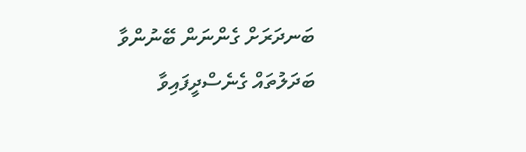ބަނދަރަށް ގެންނަން ބޭނުންވާ ބަދަލުތައް ގެނެސްދީފައިވާ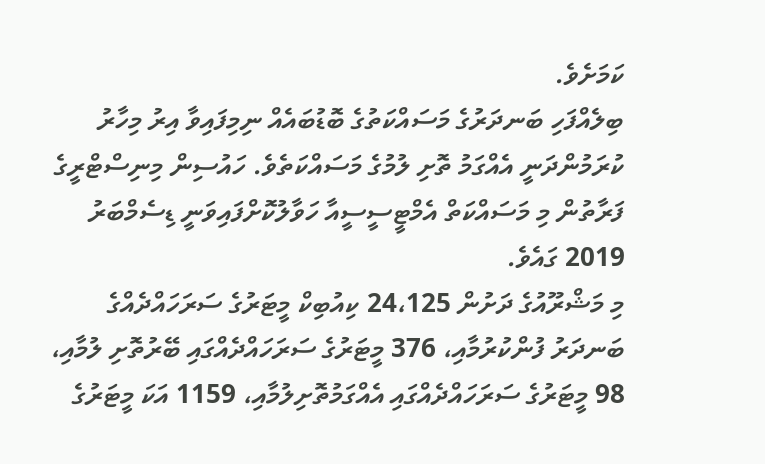ކަމަށެވެ.
ބިލެއްފަހި ބަނދަރުގެ މަސައްކަތުގެ ބޮޑުބައެއް ނިމިފައިވާ އިރު މިހާރު ކުރަމުންދަނީ އެއްގަމު ތޮށި ލުމުގެ މަސައްކަތެވެ. ހައުސިން މިނިސްޓްރީގެ ފަރާތުން މި މަސައްކަތް އެމްޓީސީސީއާ ހަވާލުކޮށްފައިވަނީ ޑިސެމްބަރު 2019 ގައެވެ.
މި މަޝްރޫއުގެ ދަށުން 24،125 ކިއުބިކް މީޓަރުގެ ސަރަހައްދެއްގެ ބަނދަރު ފުންކުރުމާއި، 376 މީޓަރުގެ ސަރަހައްދެއްގައި ބޭރުތޮށި ލުމާއި، 98 މީޓަރުގެ ސަރަހައްދެއްގައި އެއްގަމުތޮށިލުމާއި، 1159 އަކަ މީޓަރުގެ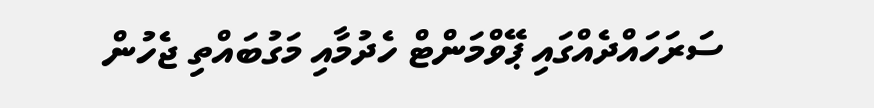ސަރަހައްދެއްގައި ޕޭވްމަންޓް ހެދުމާއި މަގުބައްތި ޖެހުން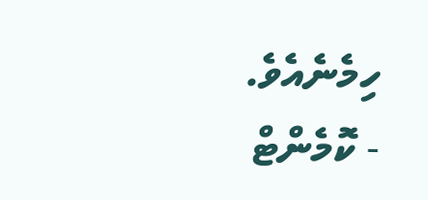ހިމެނެއެވެ.
- ކޮމެންޓް